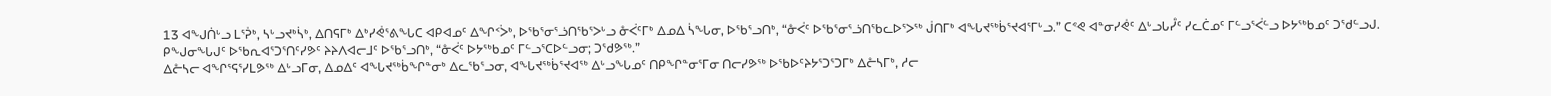13 ᐊᖑᑏᒡᓗ ᒪᕐᕉᒃ, ᓴᒡᓗᔪᒃᓵᒃ, ᐃᑎᕋᒥᒃ ᐃᒃᓯᕚᕐᕕᖓᑕ ᐊᑭᐊᓄᑦ ᐃᖏᑉᐴᒃ, ᐅᖃᕐᓂᕐᓘᑎᖃᕐᐳᒡᓗ ᓁᐹᑦᒥᒃ ᐃᓄᐃ ᓵᖓᓂ, ᐅᖃᕐᓗᑎᒃ, “ᓁᐹᑦ ᐅᖃᕐᓂᕐᓘᑎᖃᓚᐅᕐᐳᖅ ᒎᑎᒥᒃ ᐊᖓᔪᖅᑳᕐᔪᐊᕐᒥᒡᓗ.” ᑕᕝᕙ ᐊᓐᓂᓯᕚᑦ ᐃᒡᓗᒐᓮᑦ ᓯᓚᑖᓄᑦ ᒥᓪᓗᕐᐹᓪᓗ ᐅᔭᖅᑲᓄᑦ ᑐᖁᓪᓗᒍ.
ᑭᖑᓂᖓᒍᑦ ᐅᖃᕆᐊᕐᑐᕐᑎᑦᓯᕗᑦ ᔨᔨᐱᐊᓕᒧᑦ ᐅᖃᕐᓗᑎᒃ, “ᓁᐹᑦ ᐅᔭᖅᑲᓄᑦ ᒥᓪᓗᕐᑕᐅᓪᓗᓂ; ᑐᖁᕗᖅ.”
ᐃᓔᓴᓕ ᐊᖏᕐᕋᕐᓯᒪᕗᖅ ᐃᒡᓗᒥᓂ, ᐃᓄᐃᑦ ᐊᖓᔪᖅᑳᖏᓐᓂᒃ ᐃᓚᖃᕐᓗᓂ, ᐊᖓᔪᖅᑳᕐᔪᐊᖅ ᐃᒡᓗᖓᓄᑦ ᑎᑭᖏᓐᓂᕐᒥᓂ ᑎᓕᓯᕗᖅ ᐅᖃᐅᑦᔨᔭᕐᑐᕐᑐᒥᒃ ᐃᓔᓴᒥᒃ, ᓱᓕ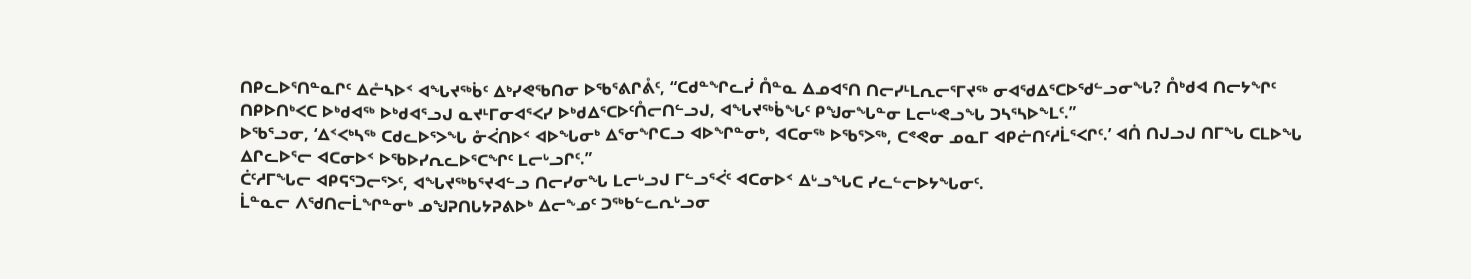ᑎᑭᓚᐅᕐᑎᓐᓇᒋᑦ ᐃᓔᓴᐅᑉ ᐊᖓᔪᖅᑳᑦ ᐃᒃᓯᕙᖃᑎᓂ ᐅᖃᕐᕕᒋᕔᑦ, “ᑕᑯᓐᖏᓚᓰ ᑍᓐᓇ ᐃᓄᐊᕐᑎ ᑎᓕᓯᒻᒪᕆᓕᕐᒥᔪᖅ ᓂᐊᖁᐃᕐᑕᐅᖁᓪᓗᓂᖓ? ᑍᒃᑯᐊ ᑎᓕᔭᖏᑦ ᑎᑭᐅᑎᒃᐸᑕ ᐅᒃᑯᐊᖅ ᐅᒃᑯᐊᕐᓗᒍ ᓇᔪᒻᒥᓂᐊᕐᐸᓯ ᐅᒃᑯᐃᕐᑕᐅᑦᑍᓕᑎᓪᓗᒍ, ᐊᖓᔪᖅᑳᖓᑦ ᑭᖑᓂᖓᓐᓂ ᒪᓕᒡᕙᓗᖓ ᑐᓴᕐᓴᐅᖕᒪᑦ.”
ᐅᖃᕐᓗᓂ, ‘ᐃᑉᐸᒃᓴᖅ ᑕᑯᓚᐅᕐᐳᖓ ᓁᐹᑎᐅᑉ ᐊᐅᖓᓂᒃ ᐃᕐᓂᖏᑕᓗ ᐊᐅᖏᓐᓂᒃ, ᐊᑕᓂᖅ ᐅᖃᕐᐳᖅ, ᑕᕝᕙᓂ ᓄᓇᒥ ᐊᑭᓖᑎᑦᓱᒫᕐᐸᒋᑦ.’ ᐊᑏ ᑎᒍᓗᒍ ᑎᒥᖓ ᑕᒪᐅᖓ ᐃᒋᓚᐅᕐᓕ ᐊᑕᓂᐅᑉ ᐅᖃᐅᓯᕆᓚᐅᕐᑕᖏᑦ ᒪᓕᒡᓗᒋᑦ.”
ᑖᑦᓱᒥᖓᓕ ᐊᑭᕋᕐᑐᓕᕐᐳᑦ, ᐊᖓᔪᖅᑲᕐᔪᐊᓪᓗ ᑎᓕᓯᓂᖓ ᒪᓕᒡᓗᒍ ᒥᓪᓗᕐᐹᑦ ᐊᑕᓂᐅᑉ ᐃᒡᓗᖓᑕ ᓯᓚᓪᓕᐅᔭᖓᓂᑦ.
ᒫᓐᓇᓕ ᐱᖁᑎᓕᒫᖏᓐᓂᒃ ᓄᖑᕈᑎᒐᔭᕈᕕᐅᒃ ᐃᓕᖕᓄᑦ ᑐᖅᑲᓪᓚᕆᒡᓗᓂ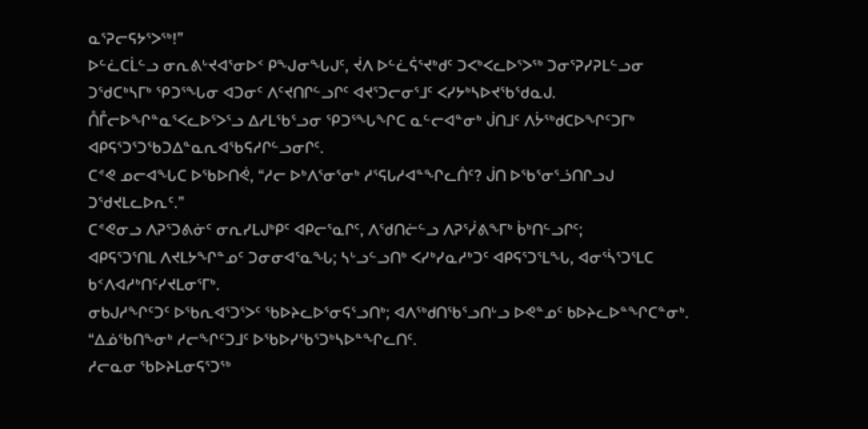ᓇᕐᕈᓕᕋᔭᕐᐳᖅ!”
ᐅᓪᓛᑕᒫᓪᓗ ᓂᕆᕕᒡᔪᐊᕐᓂᐅᑉ ᑭᖑᓂᖓᒍᑦ, ᔫᐱ ᐅᓪᓛᕌᕐᔪᒃᑯᑦ ᑐᐸᒃᐸᓚᐅᕐᐳᖅ ᑐᓂᕐᕈᓯᕈᒪᓪᓗᓂ ᑐᖁᑕᒃᓴᒥᒃ ᕿᑐᕐᖓᓂ ᐊᑐᓂᑦ ᐱᑦᔪᑎᒋᓪᓗᒋᑦ ᐊᔪᕐᑐᓕᓂᕐᒧᑦ ᐸᓯᔭᒃᓴᐅᔪᖃᖁᓇᒍ. ᑍᒤᓕᐅᖏᓐᓇᕐᐸᓚᐅᕐᐳᕐᓗ ᐃᓱᒪᖃᕐᓗᓂ ᕿᑐᕐᖓᖏᑕ ᓇᓪᓕᐊᓐᓂᒃ ᒎᑎᒧᑦ ᐱᔮᖅᑯᑕᐅᖏᑦᑐᒥᒃ ᐊᑭᕋᕐᑐᕐᑐᖃᑐᐃᓐᓇᕆᐊᖃᕋᓱᒋᓪᓗᓂᒋᑦ.
ᑕᕝᕙ ᓄᓕᐊᖓᑕ ᐅᖃᐅᑎᕚ, “ᓱᓕ ᐅᒃᐱᕐᓂᕐᓂᒃ ᓱᕐᕋᒐᓱᐊᓐᖏᓚᑏᑦ? ᒎᑎ ᐅᖃᕐᓂᕐᓘᑎᒋᓗᒍ ᑐᖁᔪᒪᓚᐅᕆᑦ.”
ᑕᕝᕙᓂᓗ ᐱᕈᕐᑐᕕᓃᑦ ᓂᕆᓯᒪᒍᒃᑭᑦ ᐊᑭᓕᕐᓇᒋᑦ, ᐱᖁᑎᓖᓪᓗ ᐱᕈᕐᓰᕕᖕᒥᒃ ᑳᒃᑎᓪᓗᒋᑦ;
ᐊᑭᕋᕐᑐᕐᑎᒪ ᐱᔪᒪᔭᖏᓐᓄᑦ ᑐᓂᓂᐊᕐᓇᖓ; ᓴᒡᓗᓪᓗᑎᒃ ᐸᓯᒃᓯᓇᓱᒃᑐᑦ ᐊᑭᕋᕐᑐᕐᒪᖓ, ᐊᓂᕐᓵᕐᑐᕐᒪᑕ ᑲᑉᐱᐊᓱᒃᑎᑦᓯᔪᒪᓂᕐᒥᒃ.
ᓂᑲᒍᓱᖏᑦᑐᑦ ᐅᖃᕆᐊᕐᑐᕐᐳᑦ ᖃᐅᔨᓚᐅᕐᓂᕋᕐᓗᑎᒃ; ᐊᐱᖅᑯᑎᖃᕐᓗᑎᒡᓗ ᐅᕙᓐᓄᑦ ᑲᐅᔨᓚᐅᓐᖏᑕᓐᓂᒃ.
“ᐃᓅᖃᑎᖕᓂᒃ ᓱᓕᖏᑦᑐᒧᑦ ᐅᖃᐅᓯᖃᕐᑐᒃᓴᐅᓐᖏᓚᑎᑦ.
ᓱᓕᓇᓂ ᖃᐅᔨᒪᓂᕋᕐᑐᖅ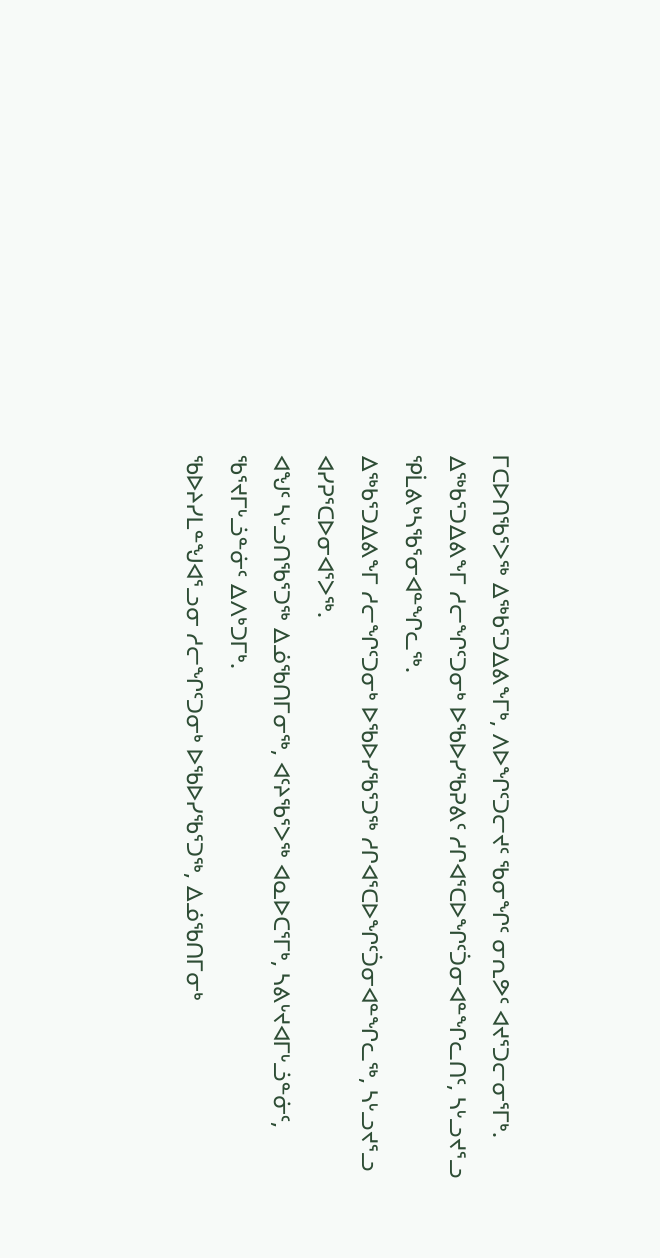ᒥᑕᐅᑎᖃᕐᐳᖅ ᐃᖅᑲᕐᑐᐃᕕᖕᒥᒃ, ᐱᐅᖏᑦᑐᓕᔪᑦ ᖃᓂᖏᑦ ᓂᕆᕗᑦ ᐊᔪᕐᑐᓕᓂᕐᒥᒃ.
ᐃᖅᑲᕐᑐᐃᕕᖕᒥ ᓱᓕᖏᑦᑐᓂᒃ ᐅᖃᐅᓯᖃᕈᕕᑦ ᓱᒋᐊᕐᑕᐅᖏᑦᑑᓂᐊᓐᖏᓚᑎᑦ, ᓴᒡᓗᔪᕐᓗ ᕿᒫᕕᒃᓴᖃᕐᓂᐊᓐᖏᓚᖅ.
ᐃᖅᑲᕐᑐᐃᕕᖕᒥ ᓱᓕᖏᑦᑐᓂᒃ ᐅᖃᐅᓯᖃᕐᑐᖅ ᓱᒋᐊᕐᑕᐅᖏᑦᑑᓂᐊᓐᖏᓚᖅ, ᓴᒡᓗᔪᕐᓗ ᐊᓯᕈᕐᑕᐅᓂᐊᕐᐳᖅ.
ᐊᖑᑦ ᓴᒡᓗᑎᖃᕐᑐᖅ ᐃᓅᖃᑎᒥᓂᖅ, ᐊᑦᔨᖃᕐᐳᖅ ᐊᓇᐅᑕᕐᒥᒃ, ᓴᕕᒡᔪᐊᒥᒡᓘᓐᓃᑦ, ᖃᕐᔪᒥᒡᓘᓐᓃᑦ ᐃᐱᒃᑐᒥᒃ.
ᖃᐅᔨᓯᒪᓐᖑᐊᕐᓗᓂ ᓱᓕᖏᑦᑐᓂᒃ ᐅᖃᐅᓯᖃᕐᑐᖅ, ᐃᓅᖃᑎᒥᓂᒃ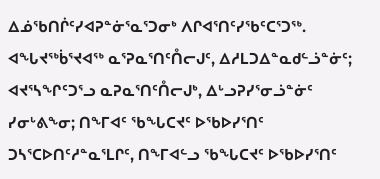ᐃᓅᖃᑎᒌᑦᓯᐊᕈᓐᓃᕐᓇᕐᑐᓂᒃ ᐱᒋᐊᕐᑎᑦᓯᖃᑦᑕᕐᑐᖅ.
ᐊᖓᔪᖅᑳᕐᔪᐊᖅ ᓇᕐᕈᓇᕐᑎᑦᑍᓕᒍᑦ, ᐃᓱᒪᑐᐃᓐᓇᑯᓪᓘᓐᓃᑦ; ᐊᔪᕐᓴᖏᑦᑐᕐᓗ ᓇᕈᓇᕐᑎᑦᑍᓕᒍᒃ, ᐃᒡᓗᕈᓯᕐᓂᓘᓐᓃᑦ ᓯᓂᒡᕕᖕᓂ; ᑎᖕᒥᐊᑦ ᖃᖓᑕᔪᑦ ᐅᖃᐅᓯᕐᑎᑦ ᑐᓴᕐᑕᐅᑎᑦᓱᓐᓇᕐᒪᒋᑦ, ᑎᖕᒥᐊᓪᓗ ᖃᖓᑕᔪᑦ ᐅᖃᐅᓯᕐᑎᑦ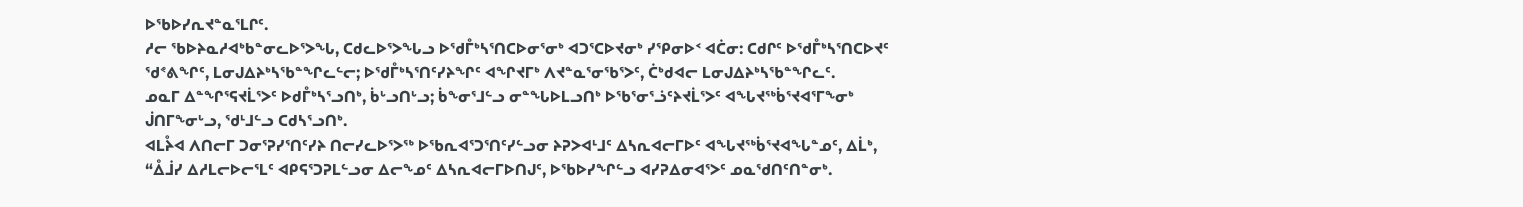ᐅᖃᐅᓯᕆᔪᓐᓇᕐᒪᒋᑦ.
ᓱᓕ ᖃᐅᔨᓇᓱᐊᒃᑲᓐᓂᓚᐅᕐᐳᖓ, ᑕᑯᓚᐅᕐᐳᖓᓗ ᐅᖁᒤᒃᓴᕐᑎᑕᐅᓂᕐᓂᒃ ᐊᑐᕐᑕᐅᔪᓂᒃ ᓯᕿᓂᐅᑉ ᐊᑖᓂ: ᑕᑯᒋᑦ ᐅᖁᒤᒃᓴᕐᑎᑕᐅᔪᑦ ᖁᕝᕕᖏᑦ, ᒪᓂᒍᐃᔨᒃᓴᖃᓐᖏᓚᓪᓕ; ᐅᖁᒤᒃᓴᕐᑎᑦᓯᔨᖏᑦ ᐊᖏᔪᒥᒃ ᐱᔪᓐᓇᕐᓂᖃᕐᐳᑦ, ᑖᒃᑯᐊᓕ ᒪᓂᒍᐃᔨᒃᓴᖃᓐᖏᓚᑦ.
ᓄᓇᒥ ᐃᓐᖏᕐᕋᔪᒫᕐᐳᑦ ᐅᑯᒤᒃᓴᕐᓗᑎᒃ, ᑳᒡᓗᑎᒡᓗ; ᑳᖕᓂᕐᒧᓪᓗ ᓂᓐᖓᐅᒪᓗᑎᒃ ᐅᖃᕐᓂᕐᓘᑦᔨᔪᒫᕐᐳᑦ ᐊᖓᔪᖅᑳᕐᔪᐊᕐᒥᖕᓂᒃ ᒎᑎᒥᖕᓂᒡᓗ, ᖁᒻᒧᓪᓗ ᑕᑯᓴᕐᓗᑎᒃ.
ᐊᒪᔧᐊ ᐱᑎᓕᒥ ᑐᓂᕐᕈᓯᕐᑎᑦᓯᔨ ᑎᓕᓯᓚᐅᕐᐳᖅ ᐅᖃᕆᐊᕐᑐᕐᑎᑦᓯᓪᓗᓂ ᔨᕈᐳᐊᒻᒧᑦ ᐃᓴᕆᐊᓕᒥᐅᑦ ᐊᖓᔪᖅᑳᕐᔪᐊᖓᓐᓄᑦ, ᐃᒫᒃ, “ᐂᒨᓯ ᐃᓱᒪᓕᐅᓕᕐᒪᑦ ᐊᑭᕋᕐᑐᕈᒪᓪᓗᓂ ᐃᓕᖕᓄᑦ ᐃᓴᕆᐊᓕᒥᐅᑎᒍᑦ, ᐅᖃᐅᓯᖏᓪᓗ ᐊᓯᕈᐃᓂᐊᕐᐳᑦ ᓄᓇᖁᑎᑦᑎᓐᓂᒃ.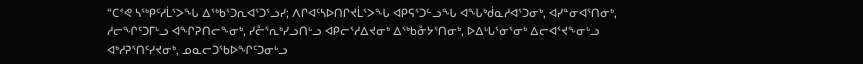“ᑕᕝᕙ ᓴᖅᑭᑦᓱᒫᕐᐳᖓ ᐃᖅᑲᕐᑐᕆᐊᕐᑐᕐᓗᓯ; ᐱᒋᐊᑦᓴᐅᑎᒋᔪᒫᕐᐳᖓ ᐊᑭᕋᕐᑐᓪᓗᖓ ᐊᖓᒃᑰᓇᓱᐊᕐᑐᓂᒃ, ᐊᓯᓐᓂᐊᕐᑎᓂᒃ, ᓱᓕᖏᑦᑐᒥᒡᓗ ᐊᖏᕈᑎᓕᖕᓂᒃ, ᓯᓔᕐᕆᒃᓯᓗᑎᒡᓗ ᐊᑭᓕᕐᓱᐃᔪᓂᒃ ᐃᖅᑲᓁᔭᕐᑎᓂᒃ, ᐅᐃᒡᒐᕐᓂᕐᓂᒃ ᐃᓕᐊᕐᔪᖕᓂᒡᓗ ᐊᒃᓱᕈᕐᑎᑦᓯᔪᓂᒃ, ᓄᓇᓕᑐᖃᐅᖏᑦᑐᓂᒡᓗ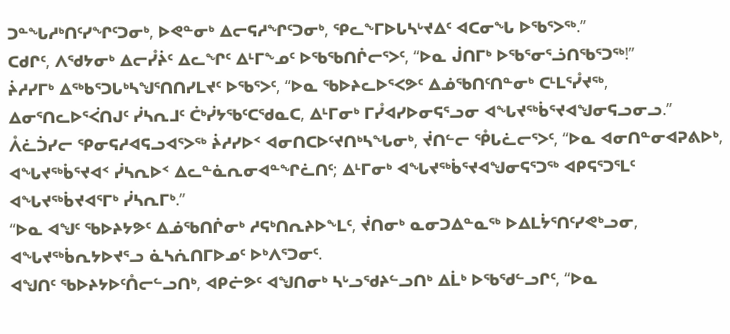ᑐᓐᖓᓱᒃᑎᑦᓯᖏᑦᑐᓂᒃ, ᐅᕙᓐᓂᒃ ᐃᓕᕋᓱᖏᑦᑐᓂᒃ, ᕿᓚᖕᒥᐅᒐᓴᒡᔪᐃᑦ ᐊᑕᓂᖓ ᐅᖃᕐᐳᖅ.”
ᑕᑯᒋᑦ, ᐱᖁᔭᓂᒃ ᐃᓕᓮᔩᑦ ᐃᓚᖏᑦ ᐃᒻᒥᖕᓄᑦ ᐅᖃᖃᑎᒌᓕᕐᐳᑦ, “ᐅᓇ ᒎᑎᒥᒃ ᐅᖃᕐᓂᕐᓘᑎᖃᕐᑐᖅ!”
ᔩᓱᓯᒥᒃ ᐃᖅᑲᕐᑐᒐᒃᓴᖑᕐᑎᑎᓯᒪᔪᑦ ᐅᖃᕐᐳᑦ, “ᐅᓇ ᖃᐅᔨᓚᐅᕐᐸᕗᑦ ᐃᓅᖃᑎᑦᑎᓐᓂᒃ ᑕᒻᒪᕐᓮᔪᖅ, ᐃᓂᕐᑎᓚᐅᕐᐹᑎᒍᑦ ᓰᓴᕆᒧᑦ ᑖᒃᓰᔭᖃᑦᑕᖁᓇᑕ, ᐃᒻᒥᓂᒃ ᒥᓮᐊᓯᐅᓂᕋᕐᓗᓂ ᐊᖓᔪᖅᑳᕐᔪᐊᖑᓂᕋᓗᓂᓗ.”
ᐰᓛᑑᓯᓕ ᕿᓂᕋᓱᐊᕋᓗᐊᕐᐳᖅ ᔩᓱᓯᐅᑉ ᐊᓂᑎᑕᐅᑦᔪᑎᒃᓴᖓᓂᒃ, ᔫᑎᓪᓕ ᕾᒐᓛᓕᕐᐳᑦ, “ᐅᓇ ᐊᓂᑎᓐᓂᐊᕈᕕᐅᒃ, ᐊᖓᔪᖅᑳᕐᔪᐊᑉ ᓰᓴᕆᐅᑉ ᐃᓚᓐᓈᕆᓂᐊᓐᖏᓛᑎᑦ; ᐃᒻᒥᓂᒃ ᐊᖓᔪᖅᑳᕐᔪᐊᖑᓂᕋᕐᑐᖅ ᐊᑭᕋᕐᑐᕐᒪᑦ ᐊᖓᔪᖅᑳᔪᐊᕐᒥᒃ ᓰᓴᕆᒥᒃ.”
“ᐅᓇ ᐊᖑᑦ ᖃᐅᔨᔭᕗᑦ ᐃᓅᖃᑎᒌᓂᒃ ᓱᕋᒃᑎᕆᔨᐅᖕᒪᑦ, ᔫᑎᓂᒃ ᓇᓂᑐᐃᓐᓇᖅ ᐅᐃᒪᔮᕐᑎᑦᓯᕙᒃᓗᓂ, ᐊᖓᔪᖅᑳᕆᔭᐅᔪᕐᓗ ᓈᓴᕇᑎᒥᐅᓄᑦ ᐅᒃᐱᕐᑐᓂᑦ.
ᐊᖑᑎᑦ ᖃᐅᔨᔭᐅᑦᑍᓕᓪᓗᑎᒃ, ᐊᑭᓖᕗᑦ ᐊᖑᑎᓂᒃ ᓴᒡᓗᖁᔨᓪᓗᑎᒃ ᐃᒫᒃ ᐅᖃᖁᓪᓗᒋᑦ, “ᐅᓇ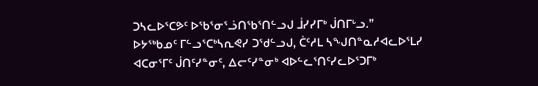ᑐᓴᓚᐅᕐᑕᕗᑦ ᐅᖃᕐᓂᕐᓘᑎᖃᕐᑎᓪᓗᒍ ᒨᓯᓯᒥᒃ ᒎᑎᒥᒡᓗ.”
ᐅᔭᖅᑲᓄᑦ ᒥᓪᓗᕐᑕᒃᓴᕆᕙᓯ ᑐᖁᓪᓗᒍ, ᑖᑦᓱᒪ ᓴᖑᑎᓐᓇᓱᐊᓚᐅᕐᒪᓯ ᐊᑕᓂᕐᒥᑦ ᒎᑎᑦᓯᓐᓂᑦ, ᐃᓕᑦᓯᓐᓂᒃ ᐊᐅᓪᓚᕐᑎᑦᓯᓚᐅᕐᑐᒥᒃ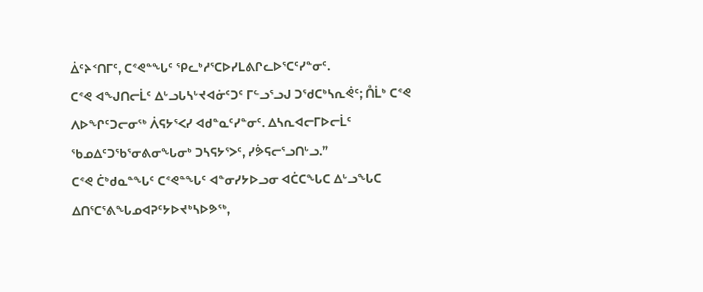ᐄᑦᔨᑉᑎᒥᑦ, ᑕᕝᕙᓐᖓᑦ ᕿᓚᒃᓱᕐᑕᐅᓯᒪᕕᒋᓚᐅᕐᑕᑦᓯᓐᓂᑦ.
ᑕᕝᕙ ᐊᖑᑎᓕᒫᑦ ᐃᒡᓗᒐᓴᒡᔪᐊᓃᑦᑐᑦ ᒥᓪᓗᕐᓗᒍ ᑐᖁᑕᒃᓴᕆᕚᑦ; ᑍᒫᒃ ᑕᕝᕙ ᐱᐅᖏᑦᑐᓕᓂᖅ ᐲᕋᔭᕐᐸᓯ ᐊᑯᓐᓇᑦᓯᓐᓂᑦ. ᐃᓴᕆᐊᓕᒥᐅᓕᒫᑦ ᖃᓄᐃᑦᑐᖃᕐᓂᕕᓂᖓᓂᒃ ᑐᓴᕋᔭᕐᐳᑦ, ᓯᕘᕋᓕᕐᓗᑎᒡᓗ.”
ᑕᕝᕙ ᑖᒃᑯᓇᓐᖓᑦ ᑕᕝᕙᓐᖓᑦ ᐊᓐᓂᓯᔭᐅᓗᓂ ᐊᑖᑕᖓᑕ ᐃᒡᓗᖓᑕ ᐃᑎᕐᑕᕐᕕᖓᓄᐊᕈᑦᔭᐅᔪᒃᓴᐅᕗᖅ,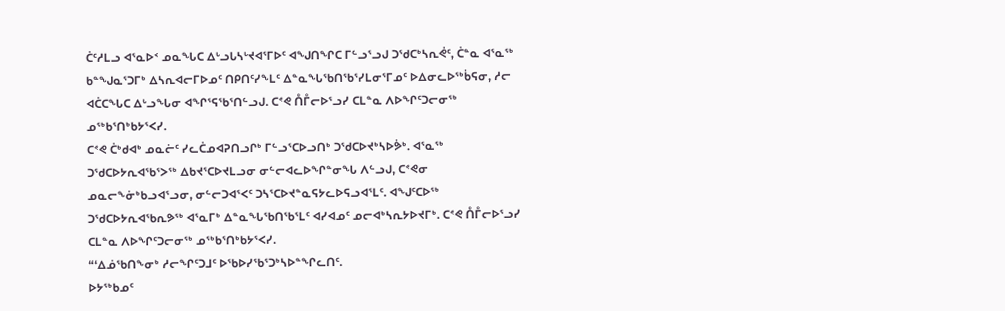ᑖᑦᓱᒪᓗ ᐊᕐᓇᐅᑉ ᓄᓇᖓᑕ ᐃᒡᓗᒐᓴᒡᔪᐊᕐᒥᐅᑦ ᐊᖑᑎᖏᑕ ᒥᓪᓗᕐᓗᒍ ᑐᖁᑕᒃᓴᕆᕚᑦ, ᑖᓐᓇ ᐊᕐᓇᖅ ᑲᓐᖑᓇᕐᑐᒥᒃ ᐃᓴᕆᐊᓕᒥᐅᓄᑦ ᑎᑭᑎᑦᓯᖕᒪᑦ ᐃᓐᓇᖓᖃᑎᖃᕐᓯᒪᓂᕐᒥᓄᑦ ᐅᐃᓂᓚᐅᖅᑳᕋᓂ, ᓱᓕ ᐊᑖᑕᖓᑕ ᐃᒡᓗᖓᓂ ᐊᖏᕐᕋᖃᕐᑎᓪᓗᒍ. ᑕᕝᕙ ᑍᒤᓕᐅᕐᓗᓯ ᑕᒪᓐᓇ ᐱᐅᖏᑦᑐᓕᓂᖅ ᓄᖅᑲᕐᑎᒃᑲᔭᕐᐸᓯ.
ᑕᕝᕙ ᑖᒃᑯᐊᒃ ᓄᓇᓖᑦ ᓯᓚᑖᓄᐊᕈᑎᓗᒋᒃ ᒥᓪᓗᕐᑕᐅᓗᑎᒃ ᑐᖁᑕᐅᔪᒃᓴᐅᕘᒃ. ᐊᕐᓇᖅ ᑐᖁᑕᐅᔭᕆᐊᖃᕐᐳᖅ ᐃᑲᔪᕐᑕᐅᔪᒪᓗᓂ ᓂᓪᓕᐊᓚᐅᖏᓐᓂᖓ ᐱᓪᓗᒍ, ᑕᕝᕙᓂ ᓄᓇᓕᖕᓃᒃᑲᓗᐊᕐᓗᓂ, ᓂᓪᓕᑐᐊᕐᐸᑦ ᑐᓴᕐᑕᐅᔪᓐᓇᕋᔭᓚᐅᕋᓗᐊᕐᒪᑦ. ᐊᖑᑦᑕᐅᖅ ᑐᖁᑕᐅᔭᕆᐊᖃᕆᕗᖅ ᐊᕐᓇᒥᒃ ᐃᓐᓇᖓᖃᑎᖃᕐᒪᑦ ᐊᓯᐊᓄᑦ ᓄᓕᐊᒃᓴᕆᔭᐅᔪᒥᒃ. ᑕᕝᕙ ᑍᒤᓕᐅᕐᓗᓯ ᑕᒪᓐᓇ ᐱᐅᖏᑦᑐᓕᓂᖅ ᓄᖅᑲᕐᑎᒃᑲᔭᕐᐸᓯ.
“‘ᐃᓅᖃᑎᖕᓂᒃ ᓱᓕᖏᑦᑐᒧᑦ ᐅᖃᐅᓯᖃᕐᑐᒃᓴᐅᓐᖏᓚᑎᑦ.
ᐅᔭᖅᑲᓄᑦ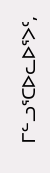ᒥᓪᓗᕐᑕᐅᓚᐅᕐᐳᑦ,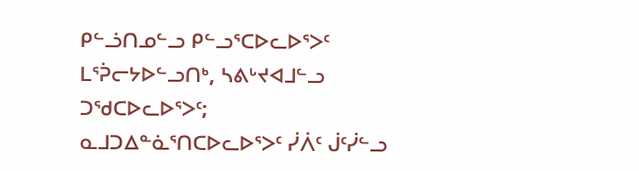ᑭᓪᓘᑎᓄᓪᓗ ᑭᓪᓗᕐᑕᐅᓚᐅᕐᐳᑦ ᒪᕐᕉᓕᔭᐅᓪᓗᑎᒃ, ᓴᕕᒡᔪᐊᒧᓪᓗ ᑐᖁᑕᐅᓚᐅᕐᐳᑦ; ᓇᒧᑐᐃᓐᓈᕐᑎᑕᐅᓚᐅᕐᐳᑦ ᓰᐲᑦ ᒎᑦᓰᓪᓗ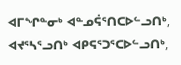ᐊᒥᖏᓐᓂᒃ ᐊᓐᓄᕌᕐᑎᑕᐅᓪᓗᑎᒃ, ᐊᔪᕐᓴᕐᓗᑎᒃ ᐊᑭᕋᕐᑐᕐᑕᐅᓪᓗᑎᒃ,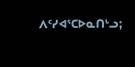ᐱᑦᓯᐊᕐᑕᐅᓇᑎᒡᓗ;